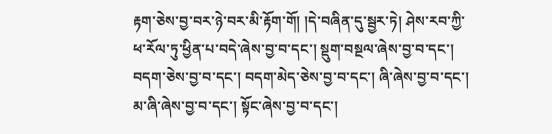རྟག་ཅེས་བྱ་བར་ཉེ་བར་མི་རྟོག་གོ། །དེ་བཞིན་དུ་སྦྱར་ཏེ། ཤེས་རབ་ཀྱི་ཕ་རོལ་ཏུ་ཕྱིན་པ་བདེ་ཞེས་བྱ་བ་དང་། སྡུག་བསྔལ་ཞེས་བྱ་བ་དང་། བདག་ཅེས་བྱ་བ་དང་། བདག་མེད་ཅེས་བྱ་བ་དང་། ཞི་ཞེས་བྱ་བ་དང་། མ་ཞི་ཞེས་བྱ་བ་དང་། སྟོང་ཞེས་བྱ་བ་དང་།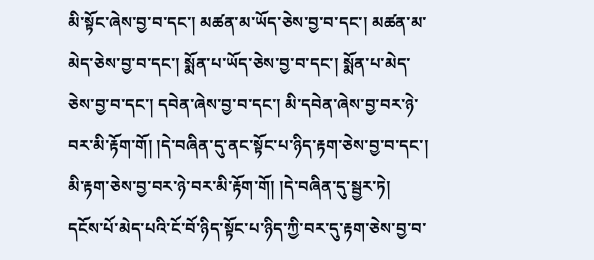མི་སྟོང་ཞེས་བྱ་བ་དང་། མཚན་མ་ཡོད་ཅེས་བྱ་བ་དང་། མཚན་མ་མེད་ཅེས་བྱ་བ་དང་། སྨོན་པ་ཡོད་ཅེས་བྱ་བ་དང་། སྨོན་པ་མེད་ཅེས་བྱ་བ་དང་། དབེན་ཞེས་བྱ་བ་དང་། མི་དབེན་ཞེས་བྱ་བར་ཉེ་བར་མི་རྟོག་གོ། །དེ་བཞིན་དུ་ནང་སྟོང་པ་ཉིད་རྟག་ཅེས་བྱ་བ་དང་། མི་རྟག་ཅེས་བྱ་བར་ཉེ་བར་མི་རྟོག་གོ། །དེ་བཞིན་དུ་སྦྱར་ཏེ། དངོས་པོ་མེད་པའི་ངོ་བོ་ཉིད་སྟོང་པ་ཉིད་ཀྱི་བར་དུ་རྟག་ཅེས་བྱ་བ་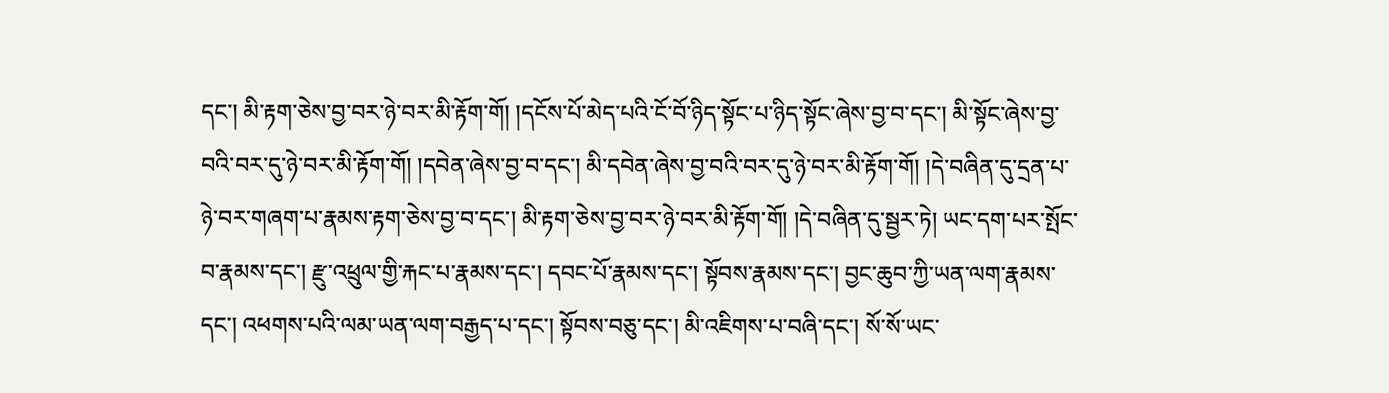དང་། མི་རྟག་ཅེས་བྱ་བར་ཉེ་བར་མི་རྟོག་གོ། །དངོས་པོ་མེད་པའི་ངོ་བོ་ཉིད་སྟོང་པ་ཉིད་སྟོང་ཞེས་བྱ་བ་དང་། མི་སྟོང་ཞེས་བྱ་བའི་བར་དུ་ཉེ་བར་མི་རྟོག་གོ། །དབེན་ཞེས་བྱ་བ་དང་། མི་དབེན་ཞེས་བྱ་བའི་བར་དུ་ཉེ་བར་མི་རྟོག་གོ། །དེ་བཞིན་དུ་དྲན་པ་ཉེ་བར་གཞག་པ་རྣམས་རྟག་ཅེས་བྱ་བ་དང་། མི་རྟག་ཅེས་བྱ་བར་ཉེ་བར་མི་རྟོག་གོ། །དེ་བཞིན་དུ་སྦྱར་ཏེ། ཡང་དག་པར་སྤོང་བ་རྣམས་དང་། རྫུ་འཕྲུལ་གྱི་རྐང་པ་རྣམས་དང་། དབང་པོ་རྣམས་དང་། སྟོབས་རྣམས་དང་། བྱང་ཆུབ་ཀྱི་ཡན་ལག་རྣམས་དང་། འཕགས་པའི་ལམ་ཡན་ལག་བརྒྱད་པ་དང་། སྟོབས་བཅུ་དང་། མི་འཇིགས་པ་བཞི་དང་། སོ་སོ་ཡང་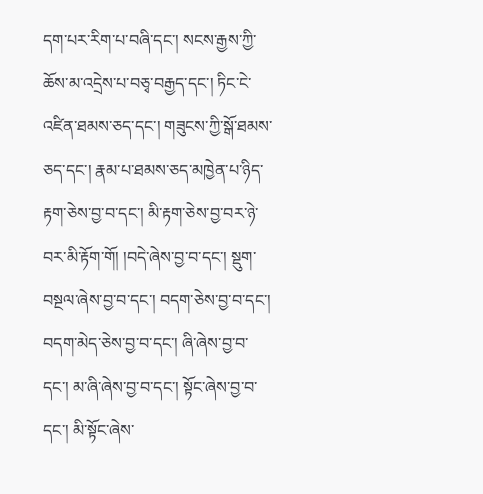དག་པར་རིག་པ་བཞི་དང་། སངས་རྒྱས་ཀྱི་ཆོས་མ་འདྲེས་པ་བཅྭ་བརྒྱད་དང་། ཏིང་ངེ་འཛིན་ཐམས་ཅད་དང་། གཟུངས་ཀྱི་སྒོ་ཐམས་ཅད་དང་། རྣམ་པ་ཐམས་ཅད་མཁྱེན་པ་ཉིད་རྟག་ཅེས་བྱ་བ་དང་། མི་རྟག་ཅེས་བྱ་བར་ཉེ་བར་མི་རྟོག་གོ། །བདེ་ཞེས་བྱ་བ་དང་། སྡུག་བསྔལ་ཞེས་བྱ་བ་དང་། བདག་ཅེས་བྱ་བ་དང་། བདག་མེད་ཅེས་བྱ་བ་དང་། ཞི་ཞེས་བྱ་བ་དང་། མ་ཞི་ཞེས་བྱ་བ་དང་། སྟོང་ཞེས་བྱ་བ་དང་། མི་སྟོང་ཞེས་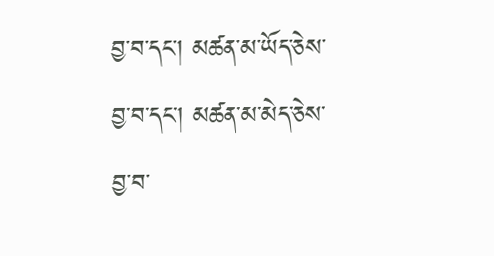བྱ་བ་དང་། མཚན་མ་ཡོད་ཅེས་བྱ་བ་དང་། མཚན་མ་མེད་ཅེས་བྱ་བ་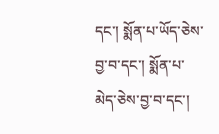དང་། སྨོན་པ་ཡོད་ཅེས་བྱ་བ་དང་། སྨོན་པ་མེད་ཅེས་བྱ་བ་དང་།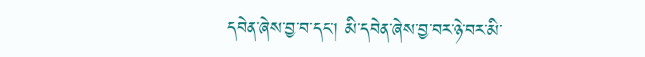དབེན་ཞེས་བྱ་བ་དང་། མི་དབེན་ཞེས་བྱ་བར་ཉེ་བར་མི་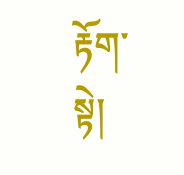རྟོག་སྟེ།